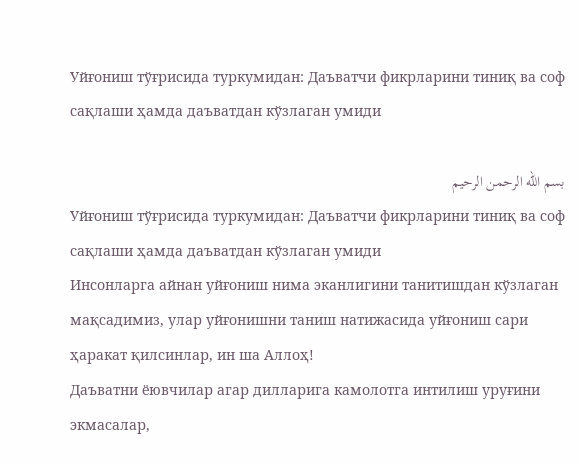Уйғониш тўғрисида туркумидан: Даъватчи фикрларини тиниқ ва соф сақлаши ҳамда даъватдан кўзлаган умиди

بسم الله الرحمن الرحيم
Уйғониш тўғрисида туркумидан: Даъватчи фикрларини тиниқ ва соф сақлаши ҳамда даъватдан кўзлаган умиди
Инсонларга айнан уйғониш нима эканлигини танитишдан кўзлаган мақсадимиз, улар уйғонишни таниш натижасида уйғониш сари ҳаракат қилсинлар, ин ша Аллоҳ!
Даъватни ёювчилар агар дилларига камолотга интилиш уруғини экмасалар,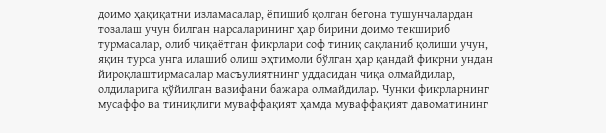доимо ҳақиқатни изламасалар, ёпишиб қолган бегона тушунчалардан тозалаш учун билган нарсаларининг ҳар бирини доимо текшириб турмасалар, олиб чиқаётган фикрлари соф тиниқ сақланиб қолиши учун, яқин турса унга илашиб олиш эҳтимоли бўлган ҳар қандай фикрни ундан йироқлаштирмасалар масъулиятнинг уддасидан чиқа олмайдилар, олдиларига қўйилган вазифани бажара олмайдилар. Чунки фикрларнинг мусаффо ва тиниқлиги муваффақият ҳамда муваффақият давоматининг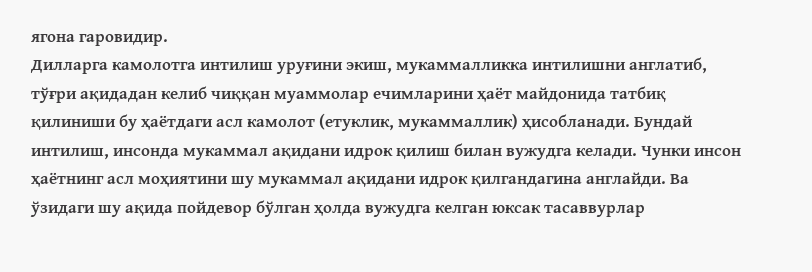ягона гаровидир.
Дилларга камолотга интилиш уруғини экиш, мукаммалликка интилишни англатиб, тўғри ақидадан келиб чиққан муаммолар ечимларини ҳаёт майдонида татбиқ қилиниши бу ҳаётдаги асл камолот (етуклик, мукаммаллик) ҳисобланади. Бундай интилиш, инсонда мукаммал ақидани идрок қилиш билан вужудга келади. Чунки инсон ҳаётнинг асл моҳиятини шу мукаммал ақидани идрок қилгандагина англайди. Ва ўзидаги шу ақида пойдевор бўлган ҳолда вужудга келган юксак тасаввурлар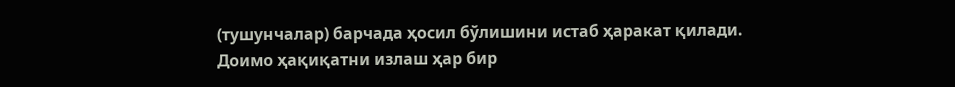(тушунчалар) барчада ҳосил бўлишини истаб ҳаракат қилади.
Доимо ҳақиқатни излаш ҳар бир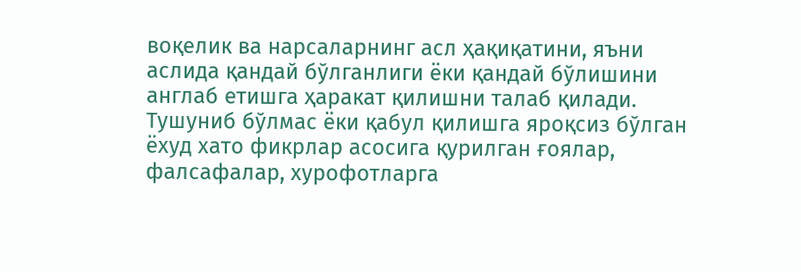воқелик ва нарсаларнинг асл ҳақиқатини, яъни аслида қандай бўлганлиги ёки қандай бўлишини англаб етишга ҳаракат қилишни талаб қилади. Тушуниб бўлмас ёки қабул қилишга яроқсиз бўлган ёхуд хато фикрлар асосига қурилган ғоялар, фалсафалар, хурофотларга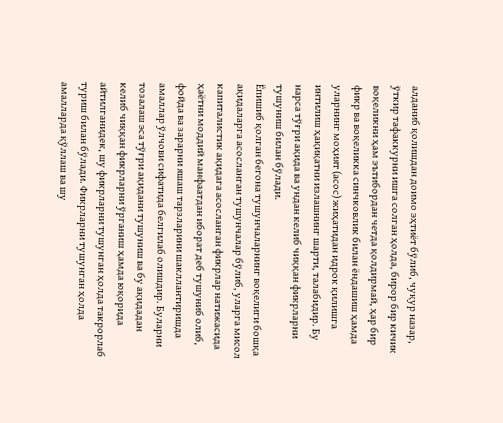алданиб қолишдан доимо эҳтиёт бўлиб, чуқур назар, ўткир тафаккурни ишга солган ҳолда, бирор бир кичик воқеликни ҳам эътибордан четда қолдирмай, ҳар бир фикр ва воқеликка синчковлик билан ёндашиш ҳамда уларнинг моҳият (асос) жиҳатидан идрок қилишга интилиш ҳақиқатни излашнинг шарти, талабидир. Бу нарса тўғри ақида ва ундан келиб чиққан фикрларни тушуниш билан бўлади.
Ёпишиб қолган бегона тушунчаларнинг воқелиги бошқа ақидаларга асосланган тушунчалар бўлиб, уларга мисол капиталистик ақидага асосланган фикрлар натижасида ҳаётни моддий манфаатдан иборат деб тушуниб олиб, фойда ва зарарни яшаш тарзларини шакллантиришда амаллар ўлчови сифатида белгилаб олишдир. Буларни тозалаш эса тўғри ақидани тушуниш ва бу ақидадан келиб чиққан фикрларни ўрганиш ҳамда юқорида айтилганидек, шу фикрларни тушунган ҳолда такрорлаб туриш билан бўлади. Фикрларни тушунган ҳолда амалларда қўллаш ва шу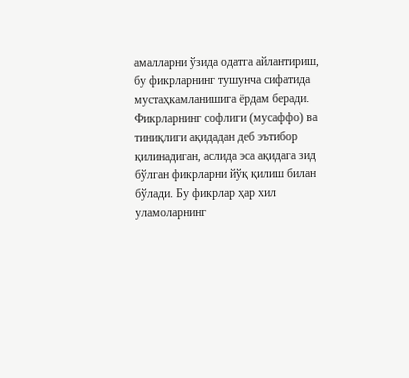амалларни ўзида одатга айлантириш, бу фикрларнинг тушунча сифатида мустаҳкамланишига ёрдам беради.
Фикрларнинг софлиги (мусаффо) ва тиниқлиги ақидадан деб эътибор қилинадиган, аслида эса ақидага зид бўлган фикрларни йўқ қилиш билан бўлади. Бу фикрлар ҳар хил уламоларнинг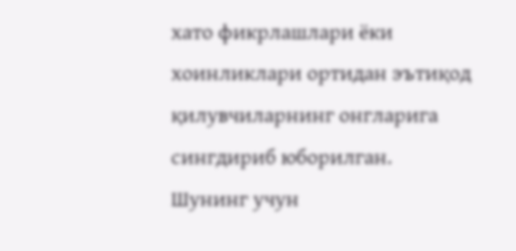хато фикрлашлари ёки хоинликлари ортидан эътиқод қилувчиларнинг онгларига сингдириб юборилган. Шунинг учун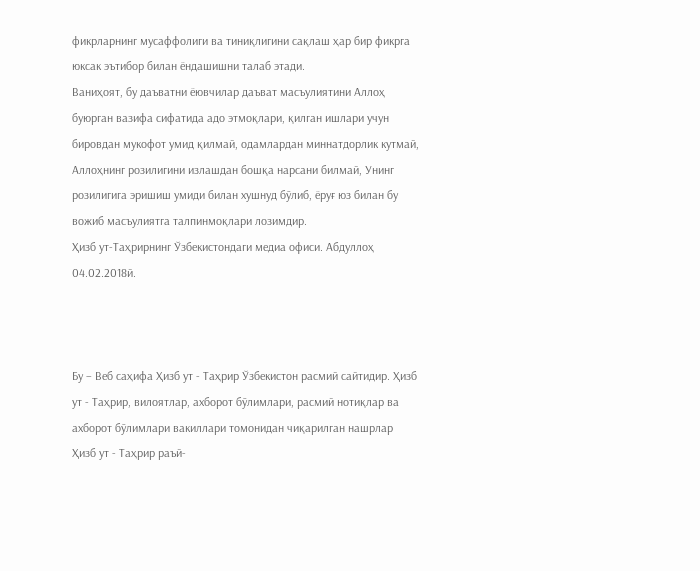фикрларнинг мусаффолиги ва тиниқлигини сақлаш ҳар бир фикрга юксак эътибор билан ёндашишни талаб этади.
Ваниҳоят, бу даъватни ёювчилар даъват масъулиятини Аллоҳ буюрган вазифа сифатида адо этмоқлари, қилган ишлари учун бировдан мукофот умид қилмай, одамлардан миннатдорлик кутмай, Аллоҳнинг розилигини излашдан бошқа нарсани билмай, Унинг розилигига эришиш умиди билан хушнуд бўлиб, ёруғ юз билан бу вожиб масъулиятга талпинмоқлари лозимдир.
Ҳизб ут-Таҳрирнинг Ўзбекистондаги медиа офиси. Абдуллоҳ
04.02.2018й.



Бу – Веб саҳифа Ҳизб ут - Таҳрир Ўзбекистон расмий сайтидир. Ҳизб ут - Таҳрир, вилоятлар, ахборот бўлимлари, расмий нотиқлар ва ахборот бўлимлари вакиллари томонидан чиқарилган нашрлар Ҳизб ут - Таҳрир раъй-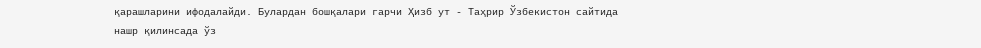қарашларини ифодалайди. Булардан бошқалари гарчи Ҳизб ут - Таҳрир Ўзбекистон сайтида нашр қилинсада ўз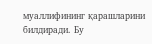муаллифининг қарашларини билдиради. Бу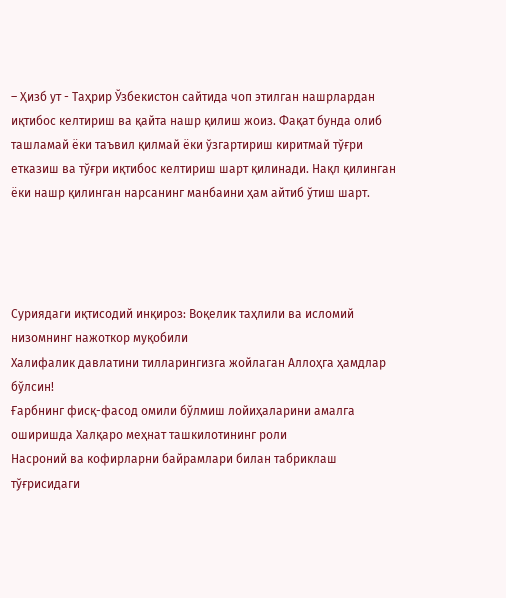– Ҳизб ут - Таҳрир Ўзбекистон сайтида чоп этилган нашрлардан иқтибос келтириш ва қайта нашр қилиш жоиз. Фақат бунда олиб ташламай ёки таъвил қилмай ёки ўзгартириш киритмай тўғри етказиш ва тўғри иқтибос келтириш шарт қилинади. Нақл қилинган ёки нашр қилинган нарсанинг манбаини ҳам айтиб ўтиш шарт.




Суриядаги иқтисодий инқироз: Воқелик таҳлили ва исломий низомнинг нажоткор муқобили
Халифалик давлатини тилларингизга жойлаган Аллоҳга ҳамдлар бўлсин!
Ғарбнинг фисқ-фасод омили бўлмиш лойиҳаларини амалга оширишда Халқаро меҳнат ташкилотининг роли
Насроний ва кофирларни байрамлари билан табриклаш тўғрисидаги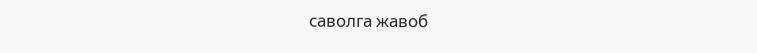саволга жавоб